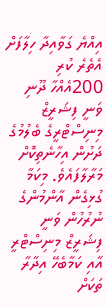އިއްޔެ ގަވާއިދާ ހިލާފަށް އެތެރެ ކުރި 200އެއްހާ ދޫނި ވަނީ ފިޝަރީޒް މިނިސްޓްރީގެ ބެލުމުގެ ދަށުން އިހާނެތިކޮށް މަރާލާފައެވެ. މިކަމާ ގުޅިގެން އާންމުންގެ ނުރުހުން ވަނީ ފިޝަރީޒް މިނިސްޓްރީ އާއި ކަމާބެހޭ އިދާރާ ތަކަށް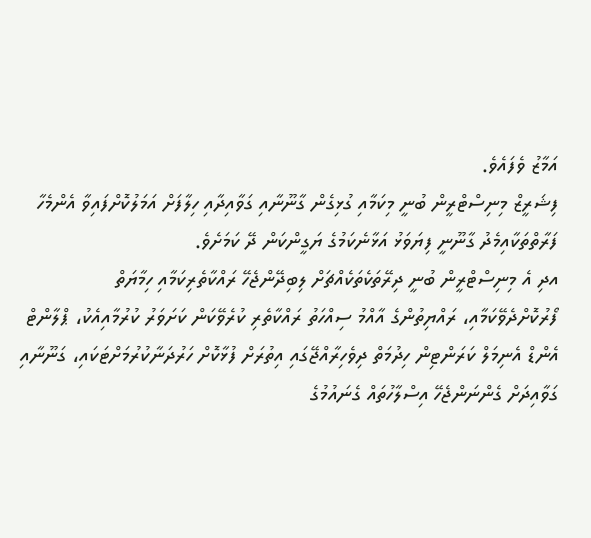އަމާޒު ވެފައެވެ.
ފިޝަރީޒް މިނިސްޓްރީން ބުނީ މިކަމާއި ގުޅިގެން ގާނޫނާއި ގަވާއިދާއި ހިލާފަށް އަމަލުކޮށްފައިވާ އެންމެހާ ފަރާތްތަކާއިމެދު ގާނޫނީ ފިޔަވަޅު އަޅާނެކަމުގެ ޔަގީންކަން ދޭ ކަމަށެވެ.
އދި އެ މިނިސްޓްރީން ބުނީ ދިރޭތަކެތަކެއްޗަށް ލިބިދޭންޖެހޭ ރައްކާތެރިކަމާއި ހިމާޔަތް ފޯރުކޮށްދެވޭކަމާއި، ރައްޔިތުންގެ އާއްމު ސިއްހަތު ރައްކާތެރި ކުރެވޭކަން ކަށަވަރު ކުރުމާއިއެކު، ޕްލާންޓް އެންޑް އެނިމަލް ކަރަންޓިން ހިދުމަތް ދިވެހިރާއްޖޭގައި އިތުރަށް ފުޅާކޮށް ހަރުދަނާކުރުމަށްޓަކައި، ގަނޫނާއި ގަވާއިދަށް ގެންނަންޖެހޭ އިސްލާހުތައް ގެނައުމުގެ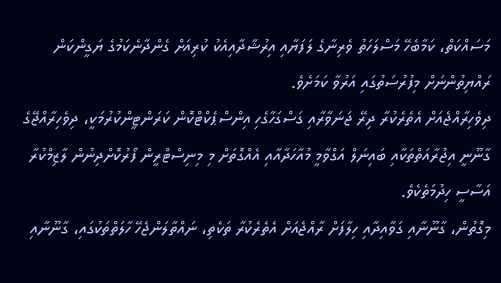މަސައްކަތް، ކަމާބެހޭ މަސްލަހަތު ވެރިނާގެ ލަފަޔާއި އިރުޝާދާއިއެކު ކުރިއަށް ގެންދާނެކަމުގެ ޔަގީންކަން ރައްޔިތުންނަށް މިފުރުސަތުގައި އަރުވާ ކަމަށެވެ.
ދިވެހިރާއްޖެއަށް އެތެރެކުރާ ދިރޭ ޖަނަވާރާއި ގަސްގަހާގެހި އިންސްޕެކްޓްކޮން ކަރަންޓީންކުރުމަކީ، ދިވެހިރާއްޖޭގެ ގާނޫނީ އިޖުރާއަތްތަކާއި ބައިނަލް އަގްވާމީ މުއާހަދާއާއި އެއްގޮތަށް މި މިނިސްޓްރީން ފޯރުކޮށްދިނުން ލާޒިމްކުރާ އަސާސީ ހިދުމަތެކެވެ.
މިގޮތުން، ގާނޫނާއި ގަވާއިދާއި ހިލާފަށް ރާއްޖެއަށް އެތެރެކުރާ ތަކެތި، ނައްތާލަންޖެހޭ ހާލަތްތަކުގައި، ގާނޫނާއި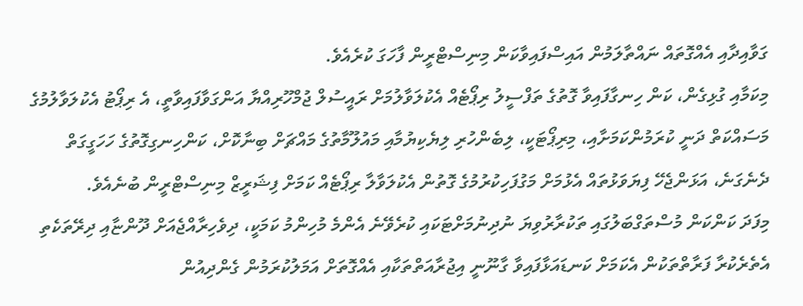ގަވާއިދާއި އެއްގޮތައް ނައްތާލަމުން އައިސްފައިވާކަން މިނިސްޓްރީން ފާހަގަ ކުރެއެވެ.
މިކަމާއި ގުޅިގެން، ކަން ހިނގާފައިވާ ގޮތުގެ ތަފްސީލު ރިޕޯޓެއް އެކުލަވާލުމަށް ރައީސުލް ޖުމްހޫރިއްޔާ އަންގަވާފައިވާތީ، އެ ރިޕޯޓު އެކުލަވާލުމުގެ މަސައްކަތް ދަނީ ކުރަމުންކަމަށާއި، މިރިޕޯޓަކީ، ލިބެންހުރި ލިޔެކިޔުމާއި މައުލޫމާތުގެ މައްޗަށް ބިނާކޮށް، ކަންހިނގިގޮތުގެ ހަހަގީގަތް ދެނެގަނެ، އަޅަންޖެހޭ ފިޔަވަޅުތައް އެޅުމަށް މަގުފަހިކުރުމުގެ ގޮތުން އެކުލަވާލާ ރިޕޯޓެއް ކަމަށް ފިޝަރީޒް މިނިސްޓްރީން ބުނެއެވެ.
މިފަދަ ކަންކަން މުސްތަގްބަލުގައި ތަކުރާރުވިޔަ ނުދިނުމަށްޓަކައި ކުރެވޭނެ އެންމެ މުހިންމު ކަމަކީ، ދިވެހިރާއްޖެއަށް ދޫންޏާއި ދިރޭތަކެތި އެތެރެކުރާ ފަރާތްތަކުން އެކަމަށް ކަނޑައަޅާފައިވާ ގާނޫނީ އިޖުރާއަތްތަކާއި އެއްގޮތަށް އަމަލުކުރަމުން ގެންދިއުން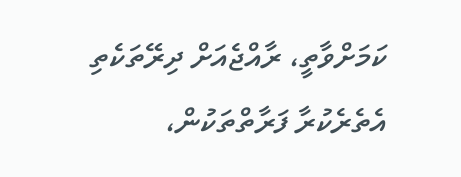ކަމަށްވާތީ، ރާއްޖެއަށް ދިރޭތަކެތި އެތެރެކުރާ ފަރާތްތަކުން،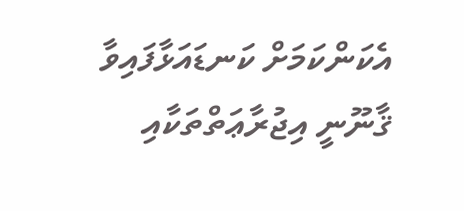އެކަންކަމަށް ކަނޑައަޅާފައިވާ ޤާނޫނީ އިޖުރާޢަތްތަކާއި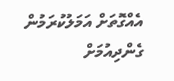އެއްގޮތަށް އަމަލުކުރަމުން ގެންދިއުމަށް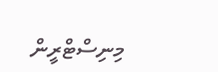މިނިސްޓްރީން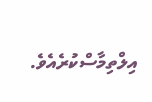އިލްތިމާސްކުރެއެވެ.